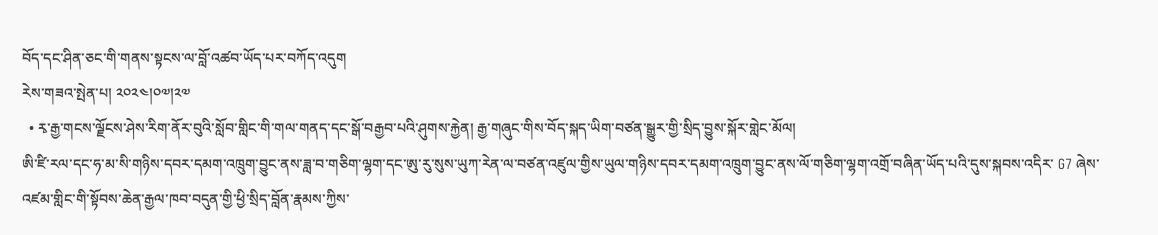བོད་དང་ཤིན་ཅང་གི་གནས་སྟངས་ལ་བློ་འཚབ་ཡོད་པར་བཀོད་འདུག
རེས་གཟའ་སྤེན་པ། ༢༠༢༤།༠༧།༢༧
  • རྭ་རྒྱ་གངས་ལྗོངས་ཤེས་རིག་ནོར་བུའི་སློབ་གླིང་གི་གལ་གནད་དང་སྒོ་བརྒྱབ་པའི་ཤུགས་རྐྱེན། རྒྱ་གཞུང་གིས་བོད་སྐད་ཡིག་བཙན་སྒྱུར་གྱི་སྲིད་བྱུས་སྐོར་གླེང་མོལ།
ཨི་ཛི་རལ་དང་ཧ་མ་སི་གཉིས་དབར་དམག་འཁྲུག་བྱུང་ནས་ཟླ་བ་གཅིག་ལྷག་དང་ཨུ་རུ་སུས་ཡུཀ་རེན་ལ་བཙན་འཛུལ་གྱིས་ཡུལ་གཉིས་དབར་དམག་འཁྲུག་བྱུང་ནས་ལོ་གཅིག་ལྷག་འགྲོ་བཞིན་ཡོད་པའི་དུས་སྐབས་འདིར་ G7 ཞེས་འཛམ་གླིང་གི་སྟོབས་ཆེན་རྒྱལ་ཁབ་བདུན་གྱི་ཕྱི་སྲིད་བློན་རྣམས་ཀྱིས་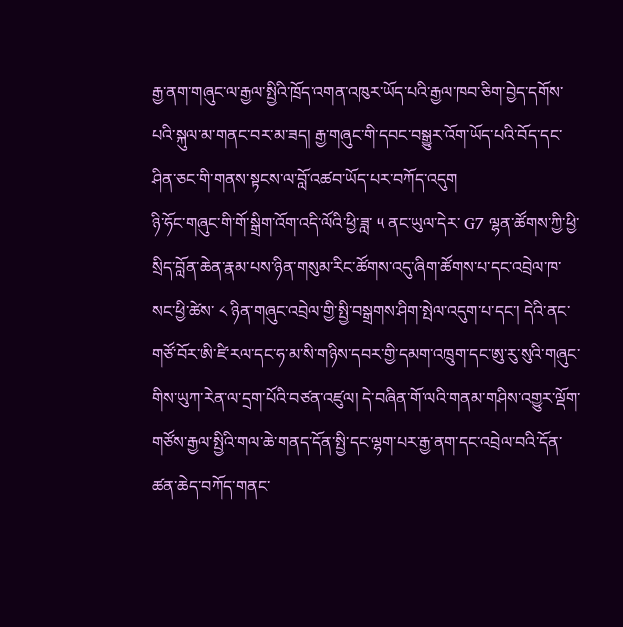རྒྱ་ནག་གཞུང་ལ་རྒྱལ་སྤྱིའི་ཁྲོད་འགན་འཁུར་ཡོད་པའི་རྒྱལ་ཁབ་ཅིག་བྱེད་དགོས་པའི་སྐུལ་མ་གནང་བར་མ་ཟད། རྒྱ་གཞུང་གི་དབང་བསྒྱུར་འོག་ཡོད་པའི་བོད་དང་ཤིན་ཅང་གི་གནས་སྟངས་ལ་བློ་འཚབ་ཡོད་པར་བཀོད་འདུག
ཉི་ཧོང་གཞུང་གི་གོ་སྒྲིག་འོག་འདི་ལོའི་ཕྱི་ཟླ་ ༥ ནང་ཡུལ་དེར་ G7 ལྷན་ཚོགས་ཀྱི་ཕྱི་སྲིད་བློན་ཆེན་རྣམ་པས་ཉིན་གསུམ་རིང་ཚོགས་འདུ་ཞིག་ཚོགས་པ་དང་འབྲེལ་ཁ་སང་ཕྱི་ཚེས་ ༨ ཉིན་གཞུང་འབྲེལ་གྱི་སྤྱི་བསྒྲགས་ཤིག་སྤེལ་འདུག་པ་དང་། དེའི་ནང་གཙོ་བོར་ཨི་ཛི་རལ་དང་ཧ་མ་སི་གཉིས་དབར་གྱི་དམག་འཁྲུག་དང་ཨུ་རུ་སུའི་གཞུང་གིས་ཡུཀ་རེན་ལ་དྲག་པོའི་བཙན་འཛུལ། དེ་བཞིན་གོ་ལའི་གནམ་གཤིས་འགྱུར་ལྡོག་གཙོས་རྒྱལ་སྤྱིའི་གལ་ཆེ་གནད་དོན་སྤྱི་དང་ལྷག་པར་རྒྱ་ནག་དང་འབྲེལ་བའི་དོན་ཚན་ཆེད་བཀོད་གནང་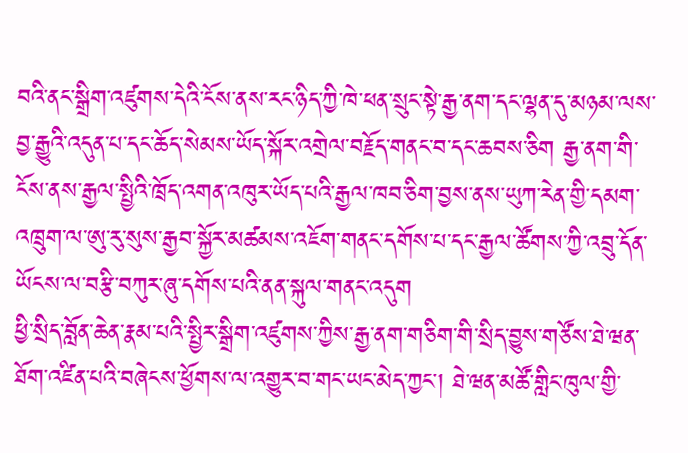བའི་ནང་སྒྲིག་འཛུགས་དེའི་ངོས་ནས་རང་ཉིད་ཀྱི་ཁེ་ཕན་སྲུང་སྟེ་རྒྱ་ནག་དང་ལྷན་དུ་མཉམ་ལས་བྱ་རྒྱུའི་འདུན་པ་དང་ཆོད་སེམས་ཡོད་སྐོར་འགྲེལ་བརྗོད་གནང་བ་དང་ཆབས་ཅིག རྒྱ་ནག་གི་ངོས་ནས་རྒྱལ་སྤྱིའི་ཁྲོད་འགན་འཁུར་ཡོད་པའི་རྒྱལ་ཁབ་ཅིག་བྱས་ནས་ཡུཀ་རེན་གྱི་དམག་འཁྲུག་ལ་ཨུ་རུ་སུས་རྒྱབ་སྐྱོར་མཚམས་འཇོག་གནང་དགོས་པ་དང་རྒྱལ་ཚོགས་ཀྱི་འབྲུ་དོན་ཡོངས་ལ་བརྩི་བཀུར་ཞུ་དགོས་པའི་ནན་སྐུལ་གནང་འདུག
ཕྱི་སྲིད་བློན་ཆེན་རྣམ་པའི་སྤྱིར་སྒྲིག་འཛུགས་ཀྱིས་རྒྱ་ནག་གཅིག་གི་སྲིད་བྱུས་གཙོས་ཐེ་ཝན་ཐོག་འཛིན་པའི་བཞེངས་ཕྱོགས་ལ་འགྱུར་བ་གང་ཡང་མེད་ཀྱང་། ཐེ་ཝན་མཚོ་གླིང་ཁུལ་གྱི་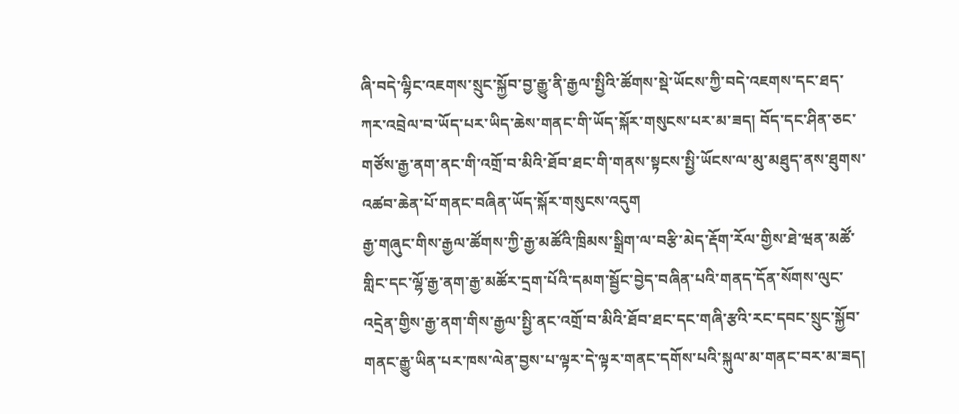ཞི་བདེ་ལྷིང་འཇགས་སྲུང་སྐྱོབ་བྱ་རྒྱུ་ནི་རྒྱལ་སྤྱིའི་ཚོགས་སྡེ་ཡོངས་ཀྱི་བདེ་འཇགས་དང་ཐད་ཀར་འབྲེལ་བ་ཡོད་པར་ཡིད་ཆེས་གནང་གི་ཡོད་སྐོར་གསུངས་པར་མ་ཟད། བོད་དང་ཤིན་ཅང་གཙོས་རྒྱ་ནག་ནང་གི་འགྲོ་བ་མིའི་ཐོབ་ཐང་གི་གནས་སྟངས་སྤྱི་ཡོངས་ལ་མུ་མཐུད་ནས་ཐུགས་འཚབ་ཆེན་པོ་གནང་བཞིན་ཡོད་སྐོར་གསུངས་འདུག
རྒྱ་གཞུང་གིས་རྒྱལ་ཚོགས་ཀྱི་རྒྱ་མཚོའི་ཁྲིམས་སྒྲིག་ལ་བརྩི་མེད་རྡོག་རོལ་གྱིས་ཐེ་ཝན་མཚོ་གླིང་དང་ལྷོ་རྒྱ་ནག་རྒྱ་མཚོར་དྲག་པོའི་དམག་སྦྱོང་བྱེད་བཞིན་པའི་གནད་དོན་སོགས་ལུང་འདྲེན་གྱིས་རྒྱ་ནག་གིས་རྒྱལ་སྤྱི་ནང་འགྲོ་བ་མིའི་ཐོབ་ཐང་དང་གཞི་རྩའི་རང་དབང་སྲུང་སྐྱོབ་གནང་རྒྱུ་ཡིན་པར་ཁས་ལེན་བྱས་པ་ལྟར་དེ་ལྟར་གནང་དགོས་པའི་སྐུལ་མ་གནང་བར་མ་ཟད།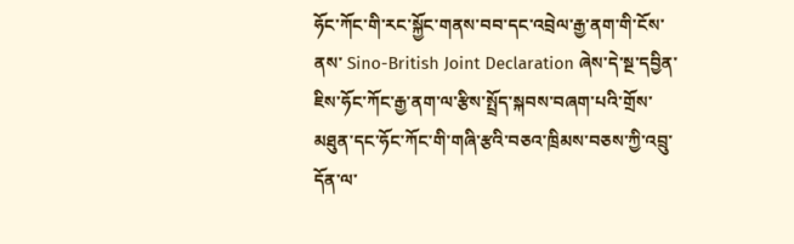ཧོང་ཀོང་གི་རང་སྐྱོང་གནས་བབ་དང་འབྲེལ་རྒྱ་ནག་གི་ངོས་ནས་ Sino-British Joint Declaration ཞེས་དེ་སྔ་དབྱིན་ཇིས་ཧོང་ཀོང་རྒྱ་ནག་ལ་རྩིས་སྤྲོད་སྐབས་བཞག་པའི་གྲོས་མཐུན་དང་ཧོང་ཀོང་གི་གཞི་རྩའི་བཅའ་ཁྲིམས་བཅས་ཀྱི་འབྲུ་དོན་ལ་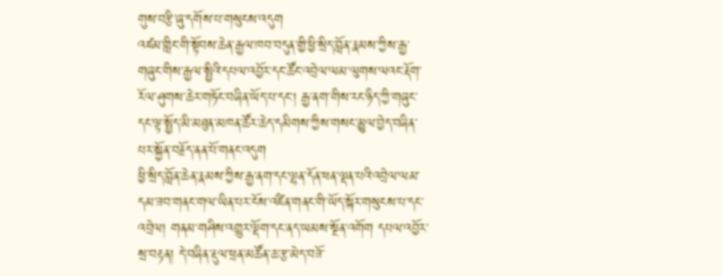གུས་བརྩི་ཞུ་དགོས་པ་གསུངས་འདུག
འཛམ་གླིང་གི་སྟོབས་ཆེན་རྒྱལ་ཁབ་བདུན་གྱི་ཕྱི་སྲིད་བློན་རྣམས་ཀྱིས་རྒྱ་གཞུང་གིས་རྒྱལ་སྤྱིའི་དཔལ་འབྱོར་དང་ཚོང་འབྲེལ་ལམ་ལུགས་ལའང་རྡོག་རོལ་ཤུགས་ཆེར་གཏོང་བཞིན་ཡོད་པ་དང་། རྒྱ་ནག་གིས་རང་ཉིད་ཀྱི་གཞུང་དང་ལྟ་སྤྱོད་མི་མཐུན་མཁན་ཚོར་ཆེད་དམིགས་ཀྱིས་གསང་མྱུལ་བྱེད་བཞིན་པར་སྐྱོན་བརྗོད་ནན་པོ་གནང་འདུག
ཕྱི་སྲིད་བློན་ཆེན་རྣམས་ཀྱིས་རྒྱ་ནག་དང་ལྷན་དོན་ཕན་ལྡན་པའི་འབྲེལ་ལམ་དམ་ཟབ་གནང་གལ་ཡིན་པར་ངོས་འཛིན་གནང་གི་ཡོད་སྐོར་གསུངས་པ་དང་འབྲེལ། གནམ་གཤིས་འགྱུར་ལྡོག་དང་ནད་ཡམས་སྔོན་འགོག དཔལ་འབྱོར་སྲ་བརྟན། དེ་བཞིན་རྡུལ་ཕྲན་མཚོན་ཆ་རྩ་མེད་བཟོ་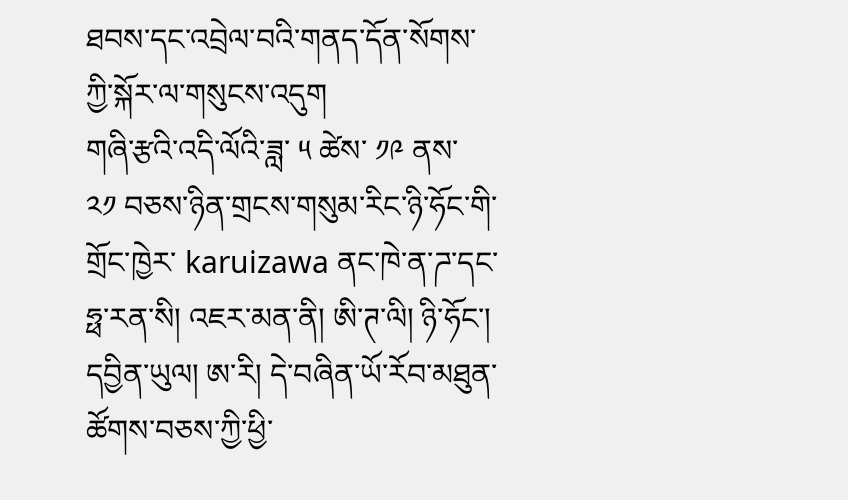ཐབས་དང་འབྲེལ་བའི་གནད་དོན་སོགས་ཀྱི་སྐོར་ལ་གསུངས་འདུག
གཞི་རྩའི་འདི་ལོའི་ཟླ་ ༥ ཚེས་ ༡༩ ནས་ ༢༡ བཅས་ཉིན་གྲངས་གསུམ་རིང་ཉི་ཧོང་གི་གྲོང་ཁྱེར་ karuizawa ནང་ཁེ་ན་ཌ་དང་ཧྥ་རན་སི། འཇར་མན་ནི། ཨི་ཊ་ལི། ཉི་ཧོང་། དབྱིན་ཡུལ། ཨ་རི། དེ་བཞིན་ཡོ་རོབ་མཐུན་ཚོགས་བཅས་ཀྱི་ཕྱི་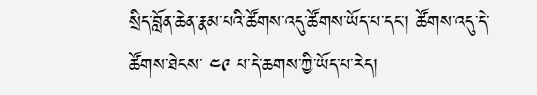སྲིད་བློན་ཆེན་རྣམ་པའི་ཚོགས་འདུ་ཚོགས་ཡོད་པ་དང་། ཚོགས་འདུ་དེ་ཚོགས་ཐེངས་ ༤༩ པ་དེ་ཆགས་ཀྱི་ཡོད་པ་རེད།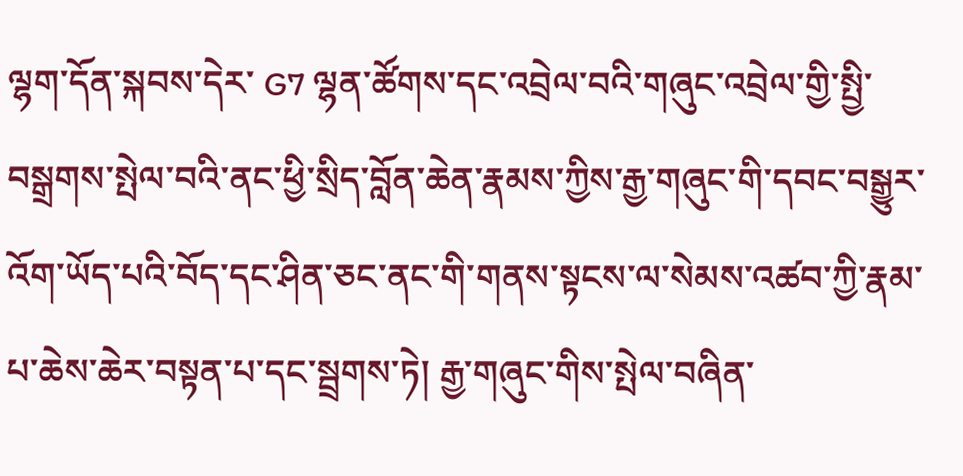ལྷག་དོན་སྐབས་དེར་ G7 ལྷན་ཚོགས་དང་འབྲེལ་བའི་གཞུང་འབྲེལ་གྱི་སྤྱི་བསྒྲགས་སྤེལ་བའི་ནང་ཕྱི་སྲིད་བློན་ཆེན་རྣམས་ཀྱིས་རྒྱ་གཞུང་གི་དབང་བསྒྱུར་འོག་ཡོད་པའི་བོད་དང་ཤིན་ཅང་ནང་གི་གནས་སྟངས་ལ་སེམས་འཚབ་ཀྱི་རྣམ་པ་ཆེས་ཆེར་བསྟན་པ་དང་སྦྲགས་ཏེ། རྒྱ་གཞུང་གིས་སྤེལ་བཞིན་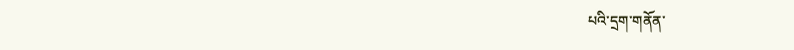པའི་དྲག་གནོན་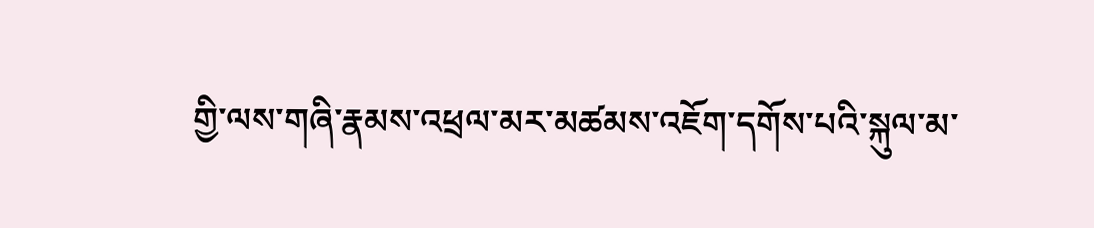གྱི་ལས་གཞི་རྣམས་འཕྲལ་མར་མཚམས་འཇོག་དགོས་པའི་སྐུལ་མ་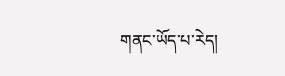གནང་ཡོད་པ་རེད།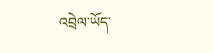འབྲེལ་ཡོད་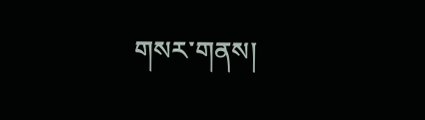གསར་གནས།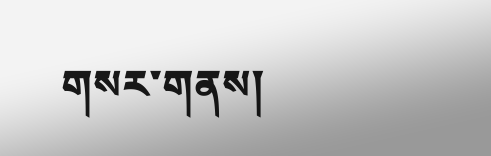གསར་གནས།